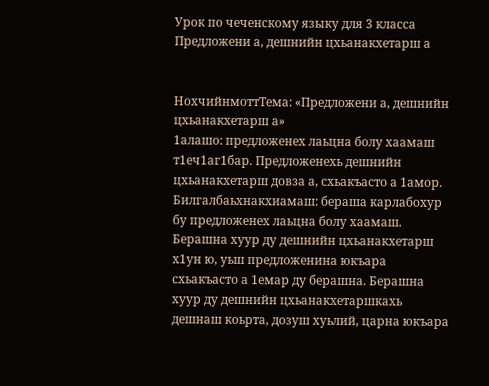Урок по чеченскому языку для 3 класса Предложени а, дешнийн цхьанакхетарш а


НохчийнмоттТема: «Предложени а, дешнийн цхьанакхетарш а»
1алашо: предложенех лаьцна болу хаамаш т1еч1аг1бар. Предложенехь дешнийн цхьанакхетарш довза а, схьакъасто а 1амор.
Билгалбаьхнакхиамаш: бераша карлабохур бу предложенех лаьцна болу хаамаш. Берашна хуур ду дешнийн цхьанакхетарш х1ун ю, уьш предложенина юкъара схьакъасто а 1емар ду берашна. Берашна хуур ду дешнийн цхьанакхетаршкахь дешнаш коьрта, дозуш хуьлий, царна юкъара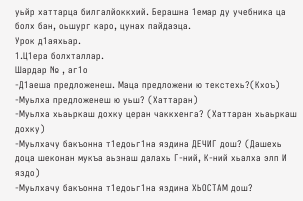уьйр хаттарца билгалйоккхий. Берашна 1емар ду учебника ца болх бан, оьшург каро, цунах пайдаэца.
Урок д1аяхьар.
1.Ц1ера болхталлар.
Шардар № , аг1о
-Д1аеша предложенеш. Маца предложени ю текстехь?(Кхоъ)
-Муьлха предложенеш ю уьш? (Хаттаран)
-Муьлха хьаьркаш дохку церан чаккхенга? (Хаттаран хьаьркаш дохку)
-Муьлхачу бакъонна т1едоьг1на яздина ДЕЧИГ дош? (Дашехь доца шеконан мукъа аьзнаш далахь Г-ний, К-ний хьалха элп И яздо)
-Муьлхачу бакъонна т1едоьг1на яздина ХЬОСТАМ дош?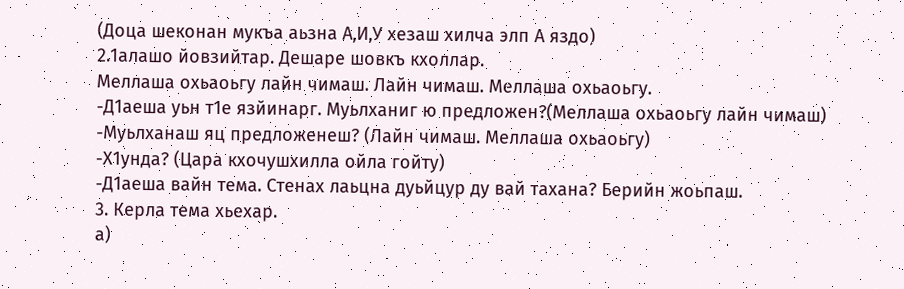(Доца шеконан мукъа аьзна А,И,У хезаш хилча элп А яздо)
2.1алашо йовзийтар. Дешаре шовкъ кхоллар.
Меллаша охьаоьгу лайн чимаш. Лайн чимаш. Меллаша охьаоьгу.
-Д1аеша уьн т1е язйинарг. Муьлханиг ю предложен?(Меллаша охьаоьгу лайн чимаш)
-Муьлханаш яц предложенеш? (Лайн чимаш. Меллаша охьаоьгу)
-Х1унда? (Цара кхочушхилла ойла гойту)
-Д1аеша вайн тема. Стенах лаьцна дуьйцур ду вай тахана? Берийн жоьпаш.
3. Керла тема хьехар.
а)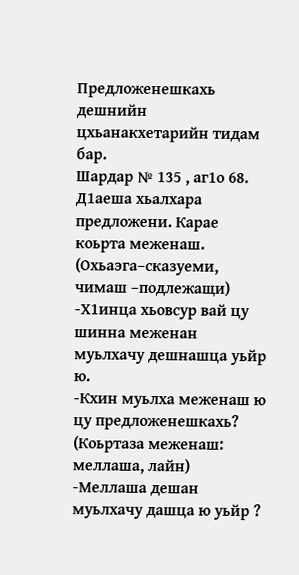Предложенешкахь дешнийн цхьанакхетарийн тидам бар.
Шардар № 135 , аг1о 68.
Д1аеша хьалхара предложени. Карае коьрта меженаш. (Охьаэга–сказуеми, чимаш –подлежащи)
-Х1инца хьовсур вай цу шинна меженан муьлхачу дешнашца уьйр ю.
-Кхин муьлха меженаш ю цу предложенешкахь? (Коьртаза меженаш: меллаша, лайн)
-Меллаша дешан муьлхачу дашца ю уьйр ?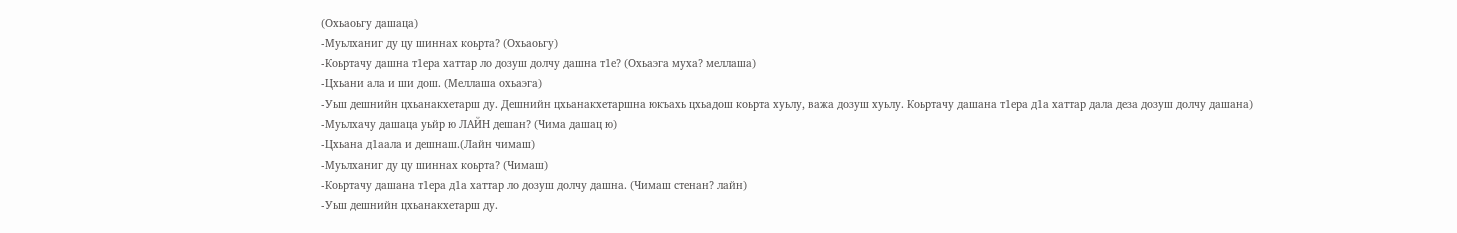(Охьаоьгу дашаца)
-Муьлханиг ду цу шиннах коьрта? (Охьаоьгу)
-Коьртачу дашна т1ера хаттар ло дозуш долчу дашна т1е? (Охьаэга муха? меллаша)
-Цхьани ала и ши дош. (Меллаша охьаэга)
-Уьш дешнийн цхьанакхетарш ду. Дешнийн цхьанакхетаршна юкъахь цхьадош коьрта хуьлу, важа дозуш хуьлу. Коьртачу дашана т1ера д1а хаттар дала деза дозуш долчу дашана)
-Муьлхачу дашаца уьйр ю ЛАЙН дешан? (Чима дашац ю)
-Цхьана д1аала и дешнаш.(Лайн чимаш)
-Муьлханиг ду цу шиннах коьрта? (Чимаш)
-Коьртачу дашана т1ера д1а хаттар ло дозуш долчу дашна. (Чимаш стенан? лайн)
-Уьш дешнийн цхьанакхетарш ду.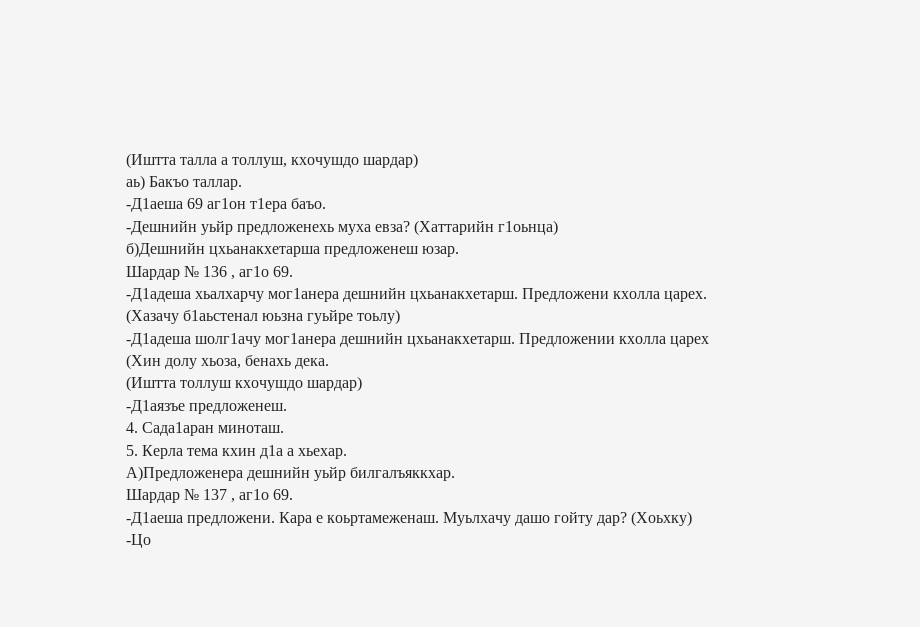(Иштта талла а толлуш, кхочушдо шардар)
аь) Бакъо таллар.
-Д1аеша 69 аг1он т1ера баъо.
-Дешнийн уьйр предложенехь муха евза? (Хаттарийн г1оьнца)
б)Дешнийн цхьанакхетарша предложенеш юзар.
Шардар № 136 , аг1о 69.
-Д1адеша хьалхарчу мог1анера дешнийн цхьанакхетарш. Предложени кхолла царех. (Хазачу б1аьстенал юьзна гуьйре тоьлу)
-Д1адеша шолг1ачу мог1анера дешнийн цхьанакхетарш. Предложении кхолла царех (Хин долу хьоза, бенахь дека.
(Иштта толлуш кхочушдо шардар)
-Д1аязъе предложенеш.
4. Сада1аран миноташ.
5. Керла тема кхин д1а а хьехар.
А)Предложенера дешнийн уьйр билгалъяккхар.
Шардар № 137 , аг1о 69.
-Д1аеша предложени. Кара е коьртамеженаш. Муьлхачу дашо гойту дар? (Хоьхку)
-Цо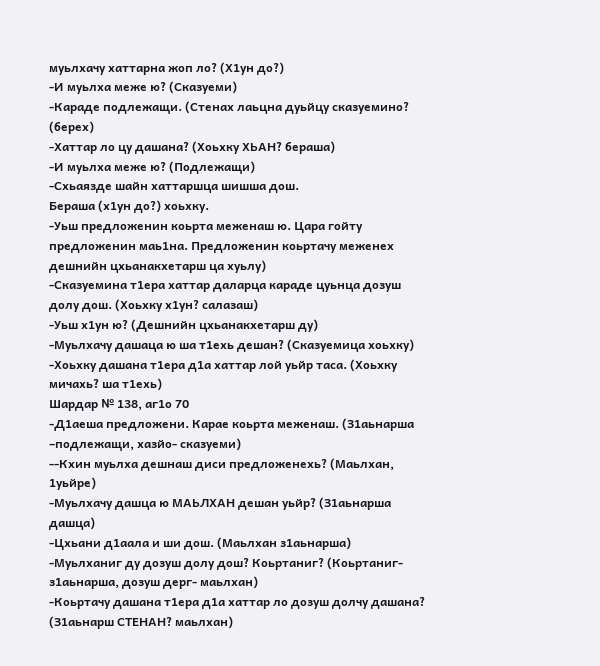муьлхачу хаттарна жоп ло? (Х1ун до?)
-И муьлха меже ю? (Сказуеми)
-Караде подлежащи. (Стенах лаьцна дуьйцу сказуемино? (берех)
-Хаттар ло цу дашана? (Хоьхку ХЬАН? бераша)
-И муьлха меже ю? (Подлежащи)
-Схьаязде шайн хаттаршца шишша дош.
Бераша (х1ун до?) хоьхку.
-Уьш предложенин коьрта меженаш ю. Цара гойту предложенин маь1на. Предложенин коьртачу меженех дешнийн цхьанакхетарш ца хуьлу)
-Сказуемина т1ера хаттар даларца караде цуьнца дозуш долу дош. (Хоьхку х1ун? салазаш)
-Уьш х1ун ю? (Дешнийн цхьанакхетарш ду)
-Муьлхачу дашаца ю ша т1ехь дешан? (Сказуемица хоьхку)
-Хоьхку дашана т1ера д1а хаттар лой уьйр таса. (Хоьхку мичахь? ша т1ехь)
Шардар № 138, аг1о 70
-Д1аеша предложени. Карае коьрта меженаш. (З1аьнарша –подлежащи, хазйо- сказуеми)
--Кхин муьлха дешнаш диси предложенехь? (Маьлхан, 1уьйре)
-Муьлхачу дашца ю МАЬЛХАН дешан уьйр? (З1аьнарша дашца)
-Цхьани д1аала и ши дош. (Маьлхан з1аьнарша)
-Муьлханиг ду дозуш долу дош? Коьртаниг? (Коьртаниг-з1аьнарша, дозуш дерг- маьлхан)
-Коьртачу дашана т1ера д1а хаттар ло дозуш долчу дашана? (З1аьнарш СТЕНАН? маьлхан)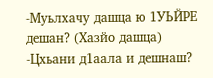-Муьлхачу дашца ю 1УЬЙРЕ дешан? (Хазйо дашца)
-Цхьани д1аала и дешнаш?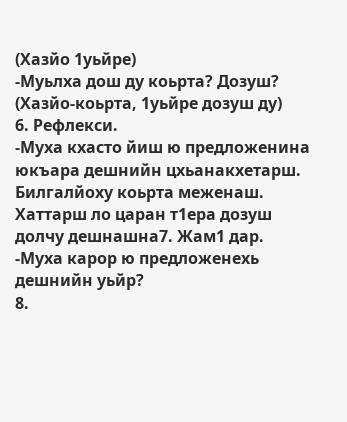(Хазйо 1уьйре)
-Муьлха дош ду коьрта? Дозуш? (Хазйо-коьрта, 1уьйре дозуш ду)
6. Рефлекси.
-Муха кхасто йиш ю предложенина юкъара дешнийн цхьанакхетарш.
Билгалйоху коьрта меженаш.
Хаттарш ло царан т1ера дозуш долчу дешнашна7. Жам1 дар.
-Муха карор ю предложенехь дешнийн уьйр?
8.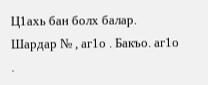Ц1ахь бан болх балар.
Шардар № , аг1о . Бакъо. аг1о .